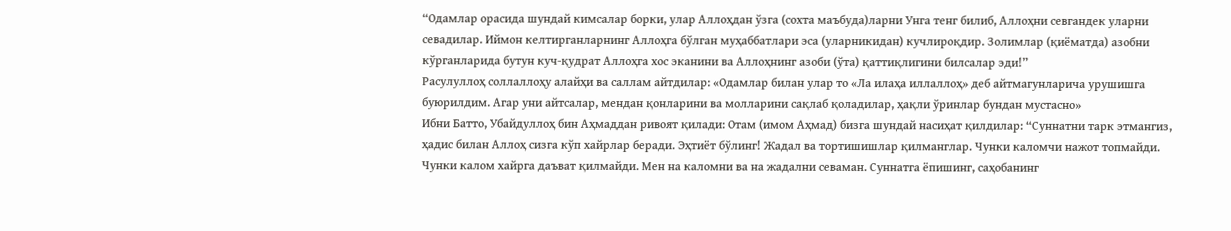“Одамлар орасида шундай кимсалар борки, улар Аллоҳдан ўзга (сохта маъбуда)ларни Унга тенг билиб, Аллоҳни севгандек уларни севадилар. Иймон келтирганларнинг Аллоҳга бўлган муҳаббатлари эса (уларникидан) кучлироқдир. Золимлар (қиёматда) азобни кўрганларида бутун куч-қудрат Аллоҳга хос эканини ва Аллоҳнинг азоби (ўта) қаттиқлигини билсалар эди!”
Расулуллоҳ соллаллоҳу алайҳи ва саллам айтдилар: «Одамлар билан улар то «Ла илаҳа иллаллоҳ» деб айтмагунларича урушишга буюрилдим. Агар уни айтсалар, мендан қонларини ва молларини сақлаб қоладилар, ҳақли ўринлар бундан мустасно»
Ибни Батто, Убайдуллоҳ бин Аҳмаддан ривоят қилади: Отам (имом Аҳмад) бизга шундай насиҳат қилдилар: “Суннатни тарк этмангиз, ҳадис билан Аллоҳ сизга кўп хайрлар беради. Эҳтиёт бўлинг! Жадал ва тортишишлар қилманглар. Чунки каломчи нажот топмайди. Чунки калом хайрга даъват қилмайди. Мен на каломни ва на жадални севаман. Суннатга ёпишинг, саҳобанинг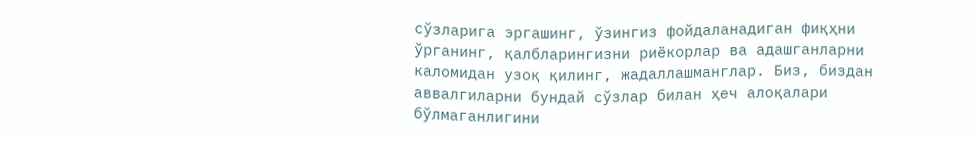сўзларига эргашинг, ўзингиз фойдаланадиган фиқҳни ўрганинг, қалбларингизни риёкорлар ва адашганларни каломидан узоқ қилинг, жадаллашманглар. Биз, биздан аввалгиларни бундай сўзлар билан ҳеч алоқалари бўлмаганлигини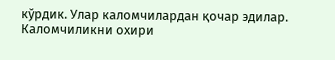кўрдик. Улар каломчилардан қочар эдилар. Каломчиликни охири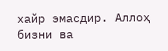хайр эмасдир. Аллоҳ бизни ва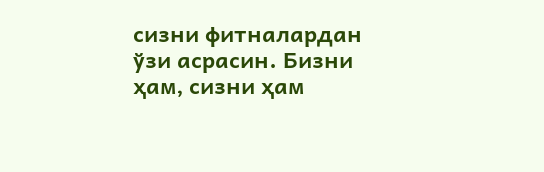сизни фитналардан ўзи асрасин. Бизни ҳам, сизни ҳам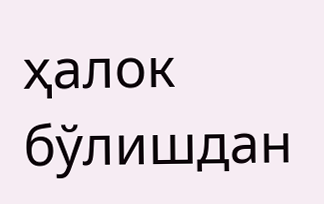ҳалок бўлишдан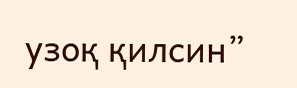узоқ қилсин”